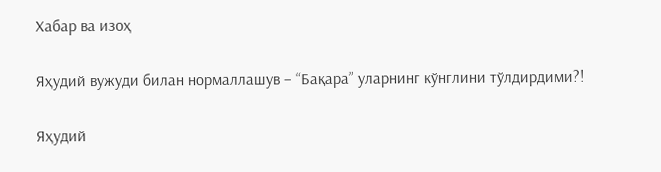Хабар ва изоҳ

Яҳудий вужуди билан нормаллашув – “Бақара” уларнинг кўнглини тўлдирдими?!

Яҳудий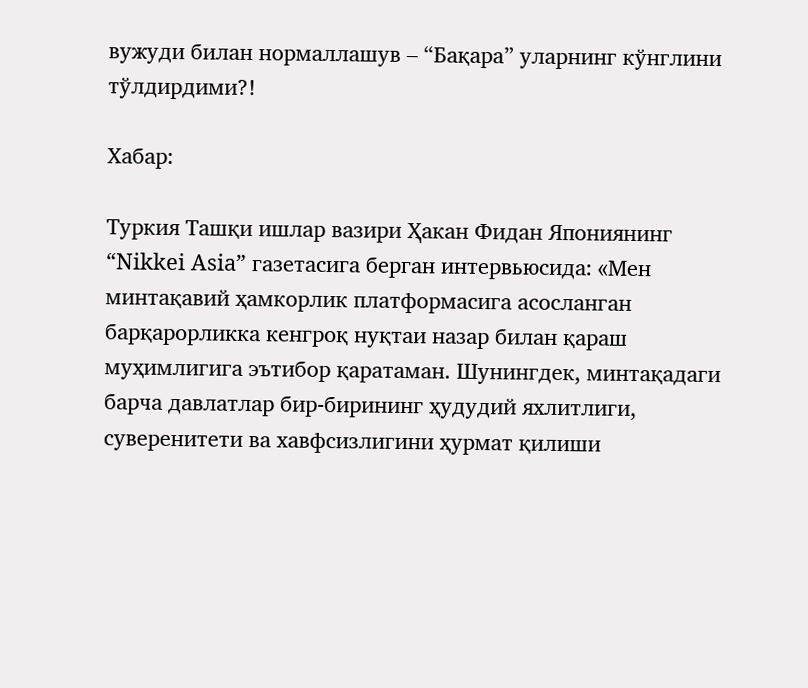вужуди билан нормаллашув – “Бақара” уларнинг кўнглини тўлдирдими?!

Хабар:

Туркия Ташқи ишлар вазири Ҳакан Фидан Япониянинг “Nikkei Asia” газетасига берган интервьюсида: «Мен минтақавий ҳамкорлик платформасига асосланган барқарорликка кенгроқ нуқтаи назар билан қараш муҳимлигига эътибор қаратаман. Шунингдек, минтақадаги барча давлатлар бир-бирининг ҳудудий яхлитлиги, суверенитети ва хавфсизлигини ҳурмат қилиши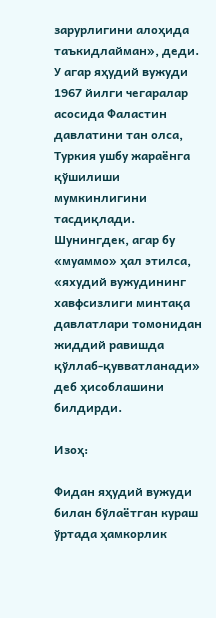зарурлигини алоҳида таъкидлайман», деди. У агар яҳудий вужуди 1967 йилги чегаралар асосида Фаластин давлатини тан олса, Туркия ушбу жараёнга қўшилиши мумкинлигини тасдиқлади. Шунингдек, агар бу «муаммо» ҳал этилса, «яхудий вужудининг хавфсизлиги минтақа давлатлари томонидан жиддий равишда қўллаб-қувватланади» деб ҳисоблашини билдирди.

Изоҳ:

Фидан яҳудий вужуди билан бўлаётган кураш ўртада ҳамкорлик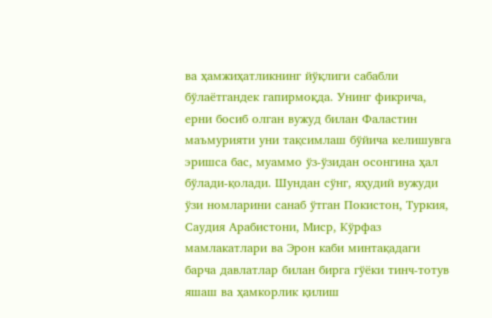ва ҳамжиҳатликнинг йўқлиги сабабли бўлаётгандек гапирмоқда. Унинг фикрича, ерни босиб олган вужуд билан Фаластин маъмурияти уни тақсимлаш бўйича келишувга эришса бас, муаммо ўз-ўзидан осонгина ҳал бўлади-қолади. Шундан сўнг, яҳудий вужуди ўзи номларини санаб ўтган Покистон, Туркия, Саудия Арабистони, Миср, Кўрфаз мамлакатлари ва Эрон каби минтақадаги барча давлатлар билан бирга гўёки тинч-тотув яшаш ва ҳамкорлик қилиш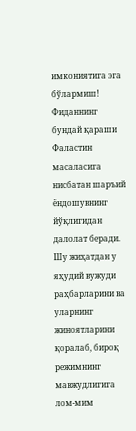имкониятига эга бўлармиш! Фиданнинг бундай қараши Фаластин масаласига нисбатан шаръий ёндошувнинг йўқлигидан далолат беради. Шу жиҳатдан у яҳудий вужуди раҳбарларини ва уларнинг жиноятларини қоралаб, бироқ режимнинг мавжудлигига лом-мим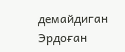демайдиган Эрдоған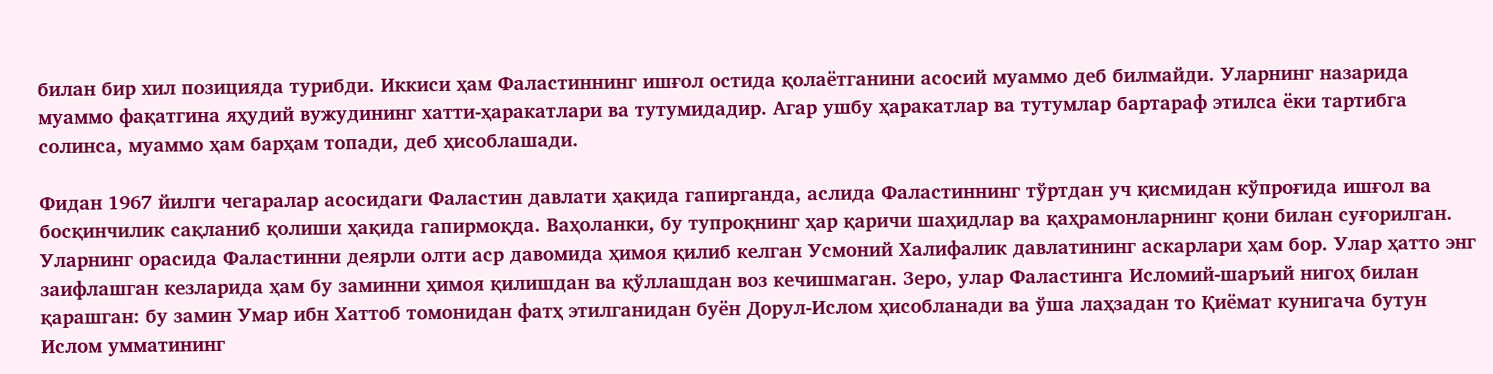билан бир хил позицияда турибди. Иккиси ҳам Фаластиннинг ишғол остида қолаётганини асосий муаммо деб билмайди. Уларнинг назарида муаммо фақатгина яҳудий вужудининг хатти-ҳаракатлари ва тутумидадир. Агар ушбу ҳаракатлар ва тутумлар бартараф этилса ёки тартибга солинса, муаммо ҳам барҳам топади, деб ҳисоблашади.

Фидан 1967 йилги чегаралар асосидаги Фаластин давлати ҳақида гапирганда, аслида Фаластиннинг тўртдан уч қисмидан кўпроғида ишғол ва босқинчилик сақланиб қолиши ҳақида гапирмоқда. Ваҳоланки, бу тупроқнинг ҳар қаричи шаҳидлар ва қаҳрамонларнинг қони билан суғорилган. Уларнинг орасида Фаластинни деярли олти аср давомида ҳимоя қилиб келган Усмоний Халифалик давлатининг аскарлари ҳам бор. Улар ҳатто энг заифлашган кезларида ҳам бу заминни ҳимоя қилишдан ва қўллашдан воз кечишмаган. Зеро, улар Фаластинга Исломий-шаръий нигоҳ билан қарашган: бу замин Умар ибн Хаттоб томонидан фатҳ этилганидан буён Дорул-Ислом ҳисобланади ва ўша лаҳзадан то Қиёмат кунигача бутун Ислом умматининг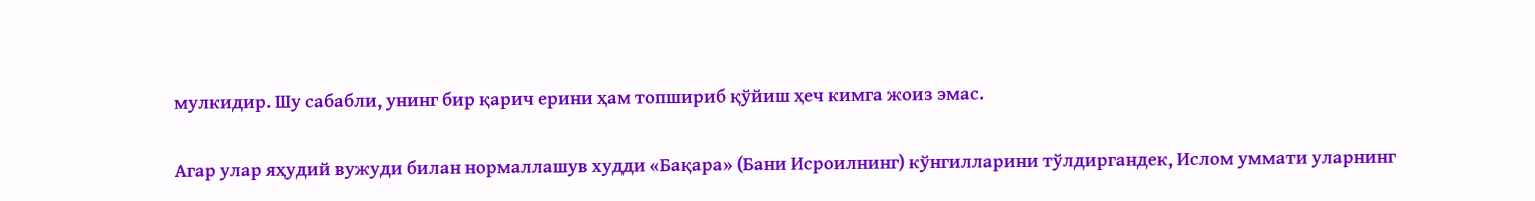мулкидир. Шу сабабли, унинг бир қарич ерини ҳам топшириб қўйиш ҳеч кимга жоиз эмас.

Агар улар яҳудий вужуди билан нормаллашув худди «Бақара» (Бани Исроилнинг) кўнгилларини тўлдиргандек, Ислом уммати уларнинг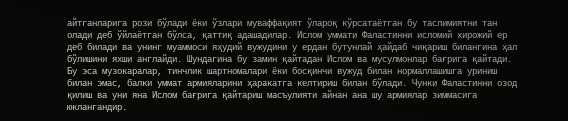айтганларига рози бўлади ёки ўзлари муваффақият ўлароқ кўрсатаётган бу таслимиятни тан олади деб ўйлаётган бўлса, қаттиқ адашадилар. Ислом уммати Фаластинни исломий хирожий ер деб билади ва унинг муаммоси яҳудий вужудини у ердан бутунлай ҳайдаб чиқариш билангина ҳал бўлишини яхши англайди. Шундагина бу замин қайтадан Ислом ва мусулмонлар бағрига қайтади. Бу эса музокаралар, тинчлик шартномалари ёки босқинчи вужуд билан нормаллашишга уриниш билан эмас, балки уммат армияларини ҳаракатга келтириш билан бўлади. Чунки Фаластинни озод қилиш ва уни яна Ислом бағрига қайтариш масъулияти айнан ана шу армиялар зиммасига юклангандир.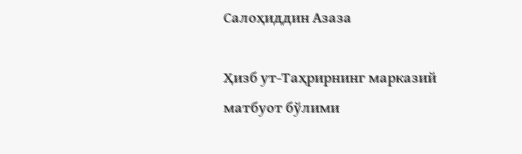Салоҳиддин Азаза

Ҳизб ут-Таҳрирнинг марказий матбуот бўлими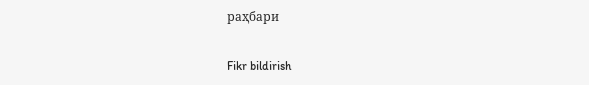раҳбари

Fikr bildirish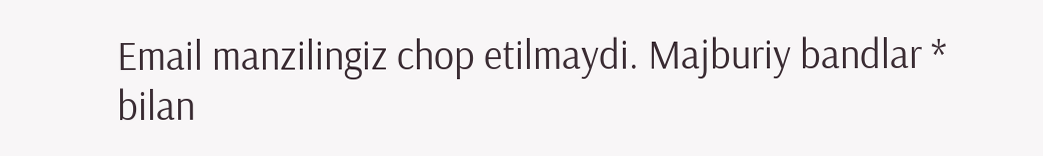Email manzilingiz chop etilmaydi. Majburiy bandlar * bilan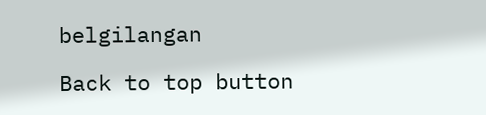belgilangan

Back to top button